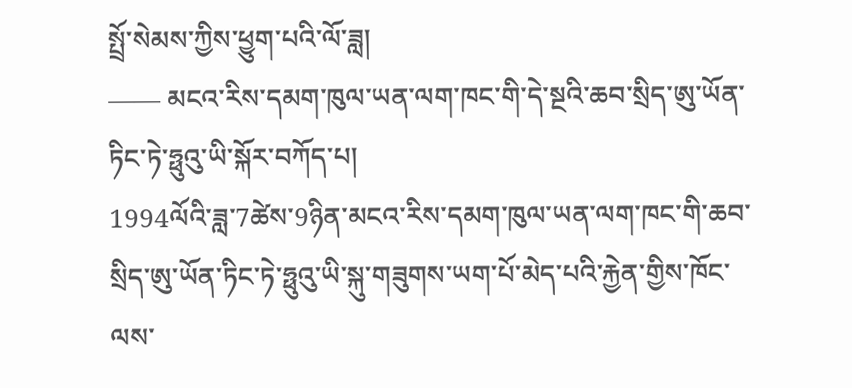སྤྲོ་སེམས་ཀྱིས་ཕྱུག་པའི་ལོ་ཟླ།
—— མངའ་རིས་དམག་ཁུལ་ཡན་ལག་ཁང་གི་དེ་སྔའི་ཆབ་སྲིད་ཨུ་ཡོན་ཏིང་ཏེ་ཧྥུའུ་ཡི་སྐོར་བཀོད་པ།
1994ལོའི་ཟླ་7ཚེས་9ཉིན་མངའ་རིས་དམག་ཁུལ་ཡན་ལག་ཁང་གི་ཆབ་སྲིད་ཨུ་ཡོན་ཏིང་ཏེ་ཧྥུའུ་ཡི་སྐུ་གཟུགས་ཡག་པོ་མེད་པའི་རྐྱེན་གྱིས་ཁོང་ལས་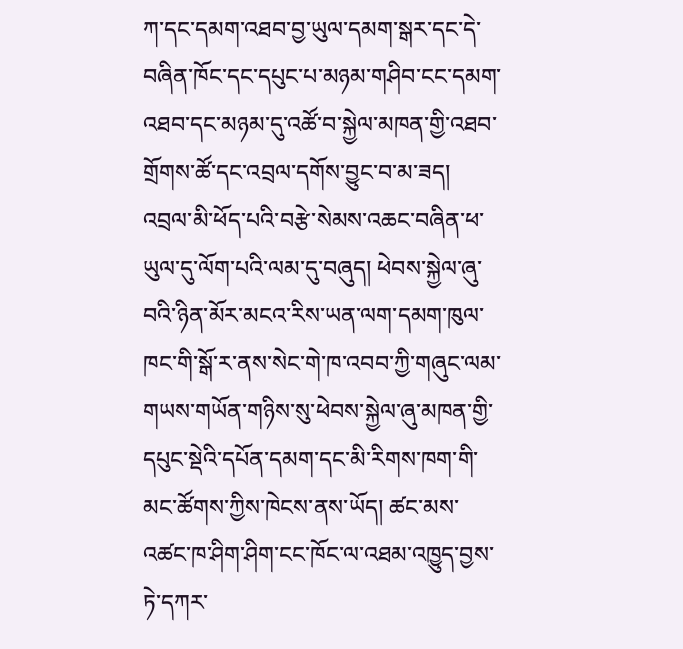ཀ་དང་དམག་འཐབ་བྱ་ཡུལ་དམག་སྒར་དང་དེ་བཞིན་ཁོང་དང་དཔུང་པ་མཉམ་གཤིབ་ངང་དམག་འཐབ་དང་མཉམ་དུ་འཚོ་བ་སྐྱེལ་མཁན་གྱི་འཐབ་གྲོགས་ཚོ་དང་འབྲལ་དགོས་བྱུང་བ་མ་ཟད། འབྲལ་མི་ཕོད་པའི་བརྩེ་སེམས་འཆང་བཞིན་ཕ་ཡུལ་དུ་ལོག་པའི་ལམ་དུ་བཞུད། ཕེབས་སྐྱེལ་ཞུ་བའི་ཉིན་མོར་མངའ་རིས་ཡན་ལག་དམག་ཁུལ་ཁང་གི་སྒོ་ར་ནས་སེང་གེ་ཁ་འབབ་ཀྱི་གཞུང་ལམ་གཡས་གཡོན་གཉིས་སུ་ཕེབས་སྐྱེལ་ཞུ་མཁན་གྱི་དཔུང་སྡེའི་དཔོན་དམག་དང་མི་རིགས་ཁག་གི་མང་ཚོགས་ཀྱིས་ཁེངས་ནས་ཡོད། ཚང་མས་འཚང་ཁ་ཤིག་ཤིག་ངང་ཁོང་ལ་འཐམ་འཁྱུད་བྱས་ཏེ་དཀར་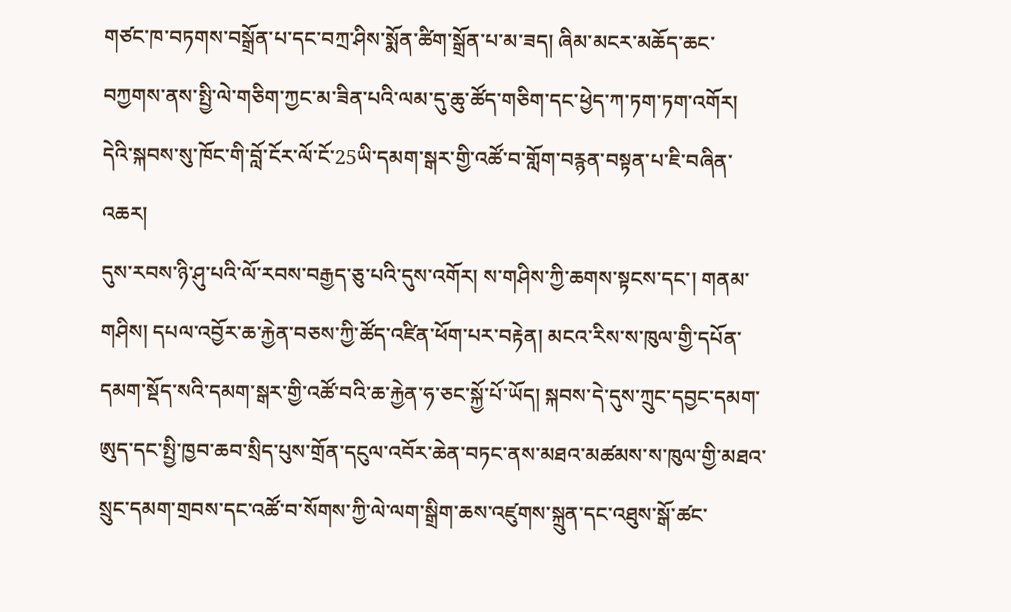གཙང་ཁ་བཏགས་བསྒྲོན་པ་དང་བཀྲ་ཤིས་སྨོན་ཚིག་སྒྲོན་པ་མ་ཟད། ཞིམ་མངར་མཆོད་ཆང་བཀྱགས་ནས་སྤྱི་ལེ་གཅིག་ཀྱང་མ་ཟིན་པའི་ལམ་དུ་ཆུ་ཚོད་གཅིག་དང་ཕྱེད་ཀ་ཏག་ཏག་འགོར། དེའི་སྐབས་སུ་ཁོང་གི་བློ་ངོར་ལོ་ངོ་25ཡི་དམག་སྒར་གྱི་འཚོ་བ་གློག་བརྙན་བསྟན་པ་ཇི་བཞིན་འཆར།
དུས་རབས་ཉི་ཤུ་པའི་ལོ་རབས་བརྒྱད་ཅུ་པའི་དུས་འགོར། ས་གཤིས་ཀྱི་ཆགས་སྟངས་དང་། གནམ་གཤིས། དཔལ་འབྱོར་ཆ་རྐྱེན་བཅས་ཀྱི་ཚོད་འཛིན་ཕོག་པར་བརྟེན། མངའ་རིས་ས་ཁུལ་གྱི་དཔོན་དམག་སྡོད་སའི་དམག་སྒར་གྱི་འཚོ་བའི་ཆ་རྐྱེན་ཧ་ཅང་སྐྱོ་པོ་ཡོད། སྐབས་དེ་དུས་ཀྲུང་དབྱང་དམག་ཨུད་དང་སྤྱི་ཁྱབ་ཆབ་སྲིད་པུས་གྲོན་དངུལ་འབོར་ཆེན་བཏང་ནས་མཐའ་མཚམས་ས་ཁུལ་གྱི་མཐའ་སྲུང་དམག་གྲབས་དང་འཚོ་བ་སོགས་ཀྱི་ལེ་ལག་སྒྲིག་ཆས་འཛུགས་སྐྲུན་དང་འཐུས་སྒོ་ཚང་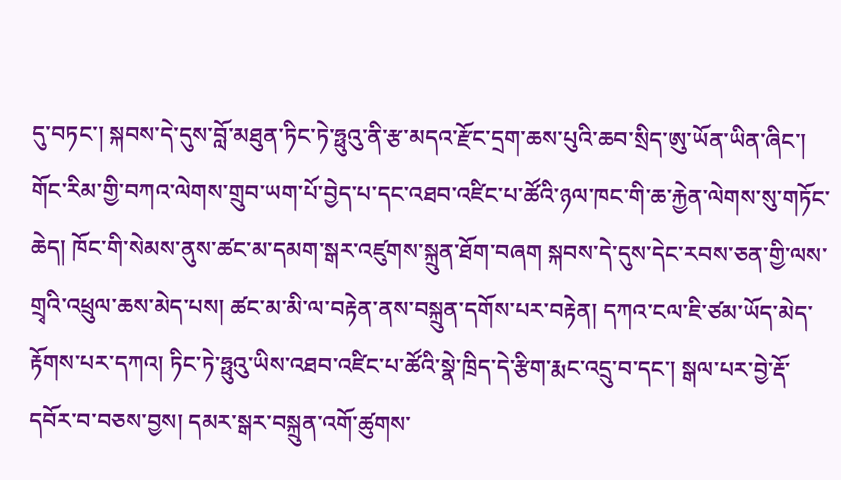དུ་བཏང་། སྐབས་དེ་དུས་བློ་མཐུན་ཏིང་ཏེ་ཧྥུའུ་ནི་རྩ་མདའ་རྫོང་དྲག་ཆས་པུའི་ཆབ་སྲིད་ཨུ་ཡོན་ཡིན་ཞིང་། གོང་རིམ་གྱི་བཀའ་ལེགས་གྲུབ་ཡག་པོ་བྱེད་པ་དང་འཐབ་འཛིང་པ་ཚོའི་ཉལ་ཁང་གི་ཆ་རྐྱེན་ལེགས་སུ་གཏོང་ཆེད། ཁོང་གི་སེམས་ནུས་ཚང་མ་དམག་སྒར་འཛུགས་སྐྲུན་ཐོག་བཞག སྐབས་དེ་དུས་དེང་རབས་ཅན་གྱི་ལས་གྲྭའི་འཕྲུལ་ཆས་མེད་པས། ཚང་མ་མི་ལ་བརྟེན་ནས་བསྐྲུན་དགོས་པར་བརྟེན། དཀའ་ངལ་ཇི་ཙམ་ཡོད་མེད་རྟོགས་པར་དཀའ། ཏིང་ཏེ་ཧྥུའུ་ཡིས་འཐབ་འཛིང་པ་ཚོའི་སྣེ་ཁྲིད་དེ་རྩིག་རྨང་འདྲུ་བ་དང་། སྒལ་པར་བྱེ་རྡོ་དབོར་བ་བཅས་བྱས། དམར་སྒར་བསྐྲུན་འགོ་ཚུགས་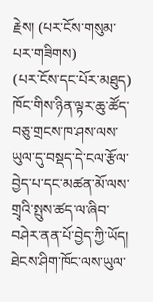རྗེས། (པར་ངོས་གསུམ་པར་གཟིགས)
(པར་ངོས་དང་པོར་མཐུད) ཁོང་གིས་ཉིན་ལྟར་ཆུ་ཚོད་བཅུ་གྲངས་ཁ་ཤས་ལས་ཡུལ་དུ་བསྡད་དེ་ངལ་རྩོལ་བྱེད་པ་དང་མཚན་མོ་ལས་གྲྭའི་སྤུས་ཚད་ལ་ཞིབ་བཤེར་ནན་པོ་བྱེད་ཀྱི་ཡོད། ཐེངས་ཤིག་ཁོང་ལས་ཡུལ་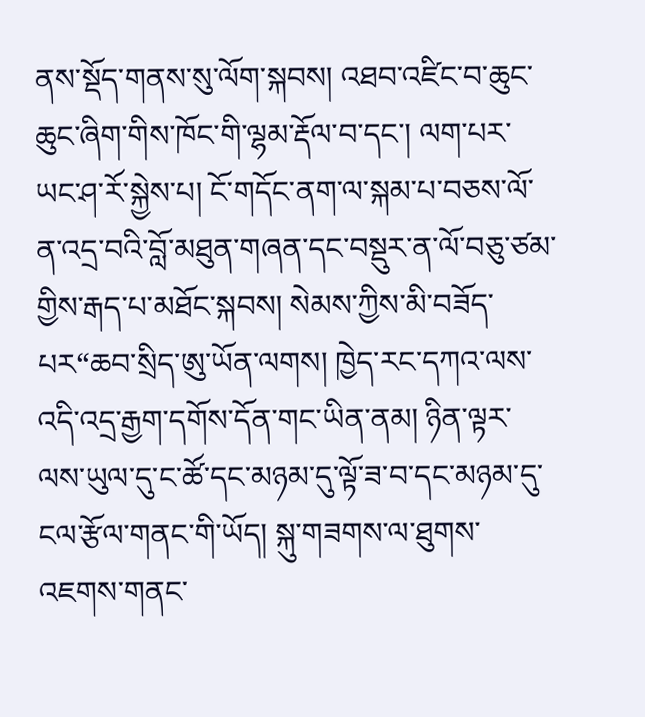ནས་སྡོད་གནས་སུ་ལོག་སྐབས། འཐབ་འཛིང་བ་ཆུང་ཆུང་ཞིག་གིས་ཁོང་གི་ལྷམ་རྡོལ་བ་དང་། ལག་པར་ཡང་ཤ་རོ་སྐྱེས་པ། ངོ་གདོང་ནག་ལ་སྐམ་པ་བཅས་ལོ་ན་འདྲ་བའི་བློ་མཐུན་གཞན་དང་བསྡུར་ན་ལོ་བཅུ་ཙམ་གྱིས་རྒད་པ་མཐོང་སྐབས། སེམས་ཀྱིས་མི་བཟོད་པར“ཆབ་སྲིད་ཨུ་ཡོན་ལགས། ཁྱེད་རང་དཀའ་ལས་འདི་འདྲ་རྒྱག་དགོས་དོན་གང་ཡིན་ནམ། ཉིན་ལྟར་ལས་ཡུལ་དུ་ང་ཚོ་དང་མཉམ་དུ་ལྟོ་ཟ་བ་དང་མཉམ་དུ་ངལ་རྩོལ་གནང་གི་ཡོད། སྐུ་གཟགས་ལ་ཐུགས་འཇགས་གནང་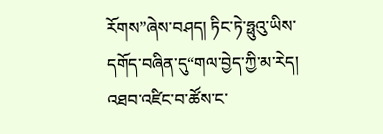རོགས”ཞེས་བཤད། ཏིང་ཏེ་ཧྥུའུ་ཡིས་དགོད་བཞིན་དུ“གལ་བྱེད་ཀྱི་མ་རེད། འཐབ་འཛིང་བ་ཚོས་ང་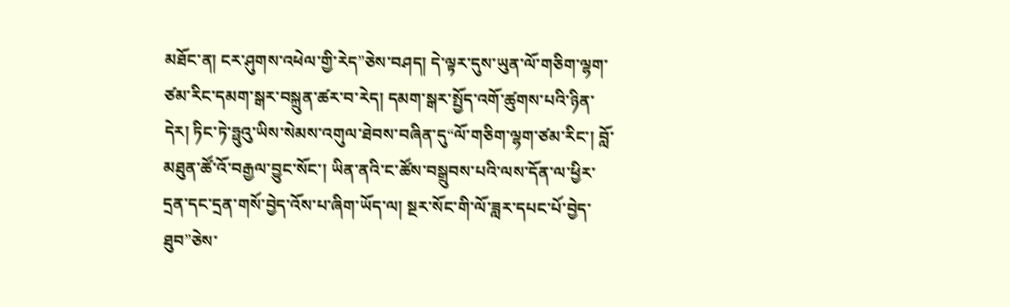མཐོང་ན། ངར་ཤུགས་འཕེལ་གྱི་རེད”ཅེས་བཤད། དེ་ལྟར་དུས་ཡུན་ལོ་གཅིག་ལྷག་ཙམ་རིང་དམག་སྒར་བསྐྲུན་ཚར་བ་རེད། དམག་སྒར་སྤྱོད་འགོ་ཚུགས་པའི་ཉིན་དེར། ཏིང་ཏེ་ཧྥུའུ་ཡིས་སེམས་འགུལ་ཐེབས་བཞིན་དུ“ལོ་གཅིག་ལྷག་ཙམ་རིང་། བློ་མཐུན་ཚོ་འོ་བརྒྱལ་བྱུང་སོང་། ཡིན་ནའི་ང་ཚོས་བསྒྲུབས་པའི་ལས་དོན་ལ་ཕྱིར་དྲན་དང་དྲན་གསོ་བྱེད་འོས་པ་ཞིག་ཡོད་ལ། སྔར་སོང་གི་ལོ་ཟླར་དཔང་པོ་བྱེད་ཐུབ”ཅེས་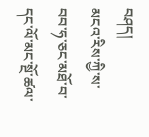བཤད།
མངའ་རིས་ཀྱི་ས་བབ་ཧ་ཅང་མཐོ་བ་དང་ལོ་མང་སྔོ་ཚལ་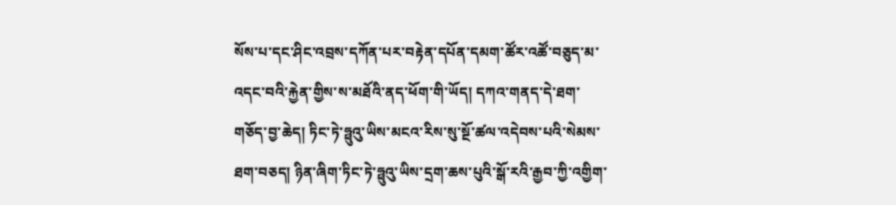སོས་པ་དང་ཤིང་འབྲས་དཀོན་པར་བརྟེན་དཔོན་དམག་ཚོར་འཚོ་བཅུད་མ་འདང་བའི་རྐྱེན་གྱིས་ས་མཐོའི་ནད་ཕོག་གི་ཡོད། དཀའ་གནད་དེ་ཐག་གཅོད་བྱ་ཆེད། ཏིང་ཏེ་ཧྥུའུ་ཡིས་མངའ་རིས་སུ་སྔོ་ཚལ་འདེབས་པའི་སེམས་ཐག་བཅད། ཉིན་ཞིག་ཏིང་ཏེ་ཧྥུའུ་ཡིས་དྲག་ཆས་པུའི་སྒོ་རའི་རྒྱབ་ཀྱི་འགྱིག་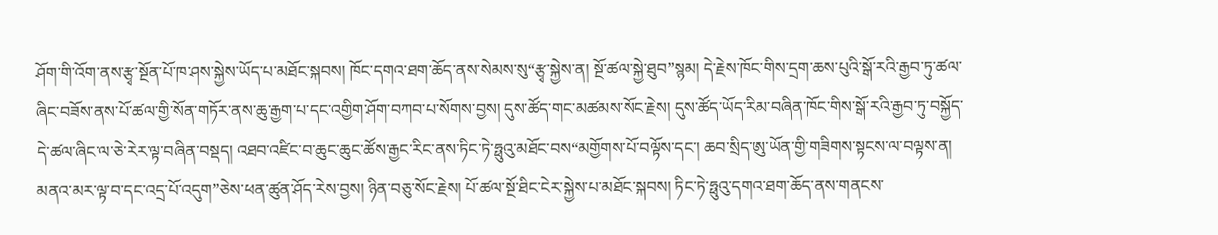ཤོག་གི་འོག་ནས་རྩྭ་སྔོན་པོ་ཁ་ཤས་སྐྱེས་ཡོད་པ་མཐོང་སྐབས། ཁོང་དགའ་ཐག་ཆོད་ནས་སེམས་སུ“རྩྭ་སྐྱེས་ན། སྔོ་ཚལ་སྐྱེ་ཐུབ”སྙམ། དེ་རྗེས་ཁོང་གིས་དྲག་ཆས་པུའི་སྒོ་རའི་རྒྱབ་ཏུ་ཚལ་ཞིང་བཟོས་ནས་པོ་ཚལ་གྱི་སོན་གཏོར་ནས་ཆུ་རྒྱག་པ་དང་འགྱིག་ཤོག་བཀབ་པ་སོགས་བྱས། དུས་ཚོད་གང་མཚམས་སོང་རྗེས། དུས་ཚོད་ཡོད་རིམ་བཞིན་ཁོང་གིས་སྒོ་རའི་རྒྱབ་ཏུ་བསྐྱོད་དེ་ཚལ་ཞིང་ལ་ཅེ་རེར་ལྟ་བཞིན་བསྡད། འཐབ་འཛིང་བ་ཆུང་ཆུང་ཚོས་རྒྱང་རིང་ནས་ཏིང་ཏེ་ཧྥུའུ་མཐོང་བས“མགྱོགས་པོ་བལྟོས་དང་། ཆབ་སྲིད་ཨུ་ཡོན་གྱི་གཟིགས་སྟངས་ལ་བལྟས་ན། མནའ་མར་ལྟ་བ་དང་འདྲ་པོ་འདུག”ཅེས་ཕན་ཚུན་ཤོད་རེས་བྱས། ཉིན་བཅུ་སོང་རྗེས། པོ་ཚལ་སྔོ་ཐིང་ངེར་སྐྱེས་པ་མཐོང་སྐབས། ཏིང་ཏེ་ཧྥུའུ་དགའ་ཐག་ཆོད་ནས་གནངས་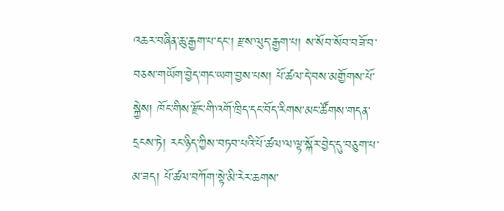འཆར་བཞིན་ཆུ་རྒྱག་པ་དང་། རྫས་ལུད་རྒྱག་པ། ས་སོབ་སོབ་བཟོ་བ་བཅས་གཡོག་བྱེད་གང་ཡག་བྱས་པས། པོ་ཚལ་དེ་བས་མགྱོགས་པོ་སྐྱེས། ཁོང་གིས་རྫོང་གི་འགོ་ཁྲིད་དང་བོད་རིགས་མང་ཚོགས་གདན་དྲངས་ཏེ། རང་ཉིད་ཀྱིས་བཏབ་པའི་པོ་ཚལ་ལ་ལྟ་སྐོར་བྱེད་དུ་བཅུག་པ་མ་ཟད། པོ་ཚལ་བཀོག་སྟེ་མི་རེར་ཆགས་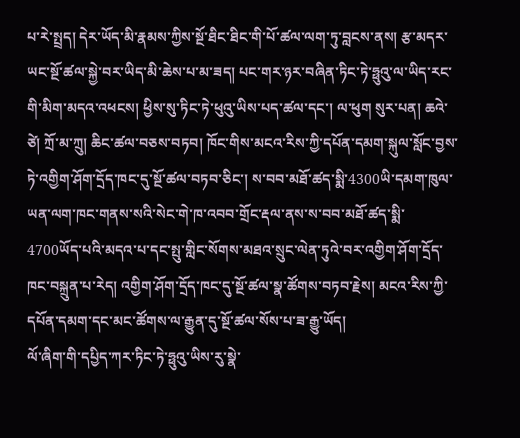པ་རེ་སྤྲད། དེར་ཡོད་མི་རྣམས་ཀྱིས་སྔོ་ཐིང་ཐིང་གི་པོ་ཚལ་ལག་ཏུ་བླངས་ནས། རྩ་མདར་ཡང་སྔོ་ཚལ་སྐྱེ་བར་ཡིད་མི་ཆེས་པ་མ་ཟད། པང་གར་ཉར་བཞིན་ཏིང་ཏེ་ཧྥུའུ་ལ་ཡིད་རང་གི་མིག་མདའ་འཕངས། ཕྱིས་སུ་ཏིང་ཏེ་ཕུའུ་ཡིས་པད་ཚལ་དང་། ལ་ཕུག སུར་པན། ཆའེ་ཙེ། ཀྲོ་མ་ཀྲུ། ཆིང་ཚལ་བཅས་བཏབ། ཁོང་གིས་མངའ་རིས་ཀྱི་དཔོན་དམག་སྐུལ་སློང་བྱས་ཏེ་འགྱིག་ཤོག་དྲོད་ཁང་དུ་སྔོ་ཚལ་བཏབ་ཅིང་། ས་བབ་མཐོ་ཚད་སྨི་4300ཡི་དམག་ཁུལ་ཡན་ལག་ཁང་གནས་སའི་སེང་གེ་ཁ་འབབ་གྲོང་རྡལ་ནས་ས་བབ་མཐོ་ཚད་སྨི་4700ཡོད་པའི་མདའ་པ་དང་སྤུ་གླིང་སོགས་མཐའ་སྲུང་ལེན་ཏུའེ་བར་འགྱིག་ཤོག་དྲོད་ཁང་བསྐྲུན་པ་རེད། འགྱིག་ཤོག་དྲོད་ཁང་དུ་སྔོ་ཚལ་སྣ་ཚོགས་བཏབ་རྗེས། མངའ་རིས་ཀྱི་དཔོན་དམག་དང་མང་ཚོགས་ལ་རྒྱུན་དུ་སྔོ་ཚལ་སོས་པ་ཟ་རྒྱུ་ཡོད།
ལོ་ཞིག་གི་དཔྱིད་ཀར་ཏིང་ཏེ་ཧྥུའུ་ཡིས་རུ་སྣེ་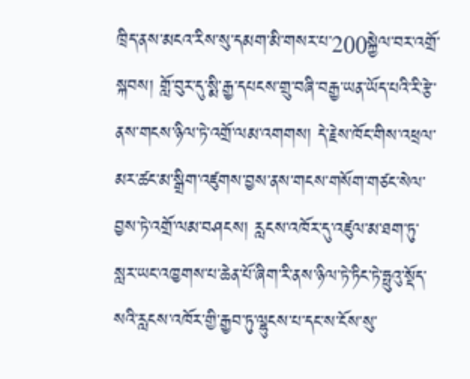ཁྲིད་ནས་མངའ་རིས་སུ་དམག་མི་གསར་པ་200སྐྱེལ་བར་འགྲོ་སྐབས། གློ་བུར་དུ་སྨི་རྒྱ་དཔངས་གྲུ་བཞི་བརྒྱ་ཡན་ཡོད་པའི་རི་རྩེ་ནས་གངས་ཉིལ་ཏེ་འགྲོ་ལམ་འགགས། དེ་རྗེས་ཁོང་གིས་འཕྲལ་མར་ཚང་མ་སྒྲིག་འཛུགས་བྱས་ནས་གངས་གསོག་གཙང་སེལ་བྱས་ཏེ་འགྲོ་ལམ་བཤངས། རླངས་འཁོར་དུ་འཛུལ་མ་ཐག་ཏུ་སླར་ཡང་འཁྱགས་པ་ཆེན་པོ་ཞིག་རི་ནས་ཉིལ་ཏེ་ཏིང་ཏེ་ཧྥུའུ་སྡོད་སའི་རླངས་འཁོར་གྱི་རྒྱབ་ཏུ་ལྷུངས་པ་དང་ས་ངོས་སུ་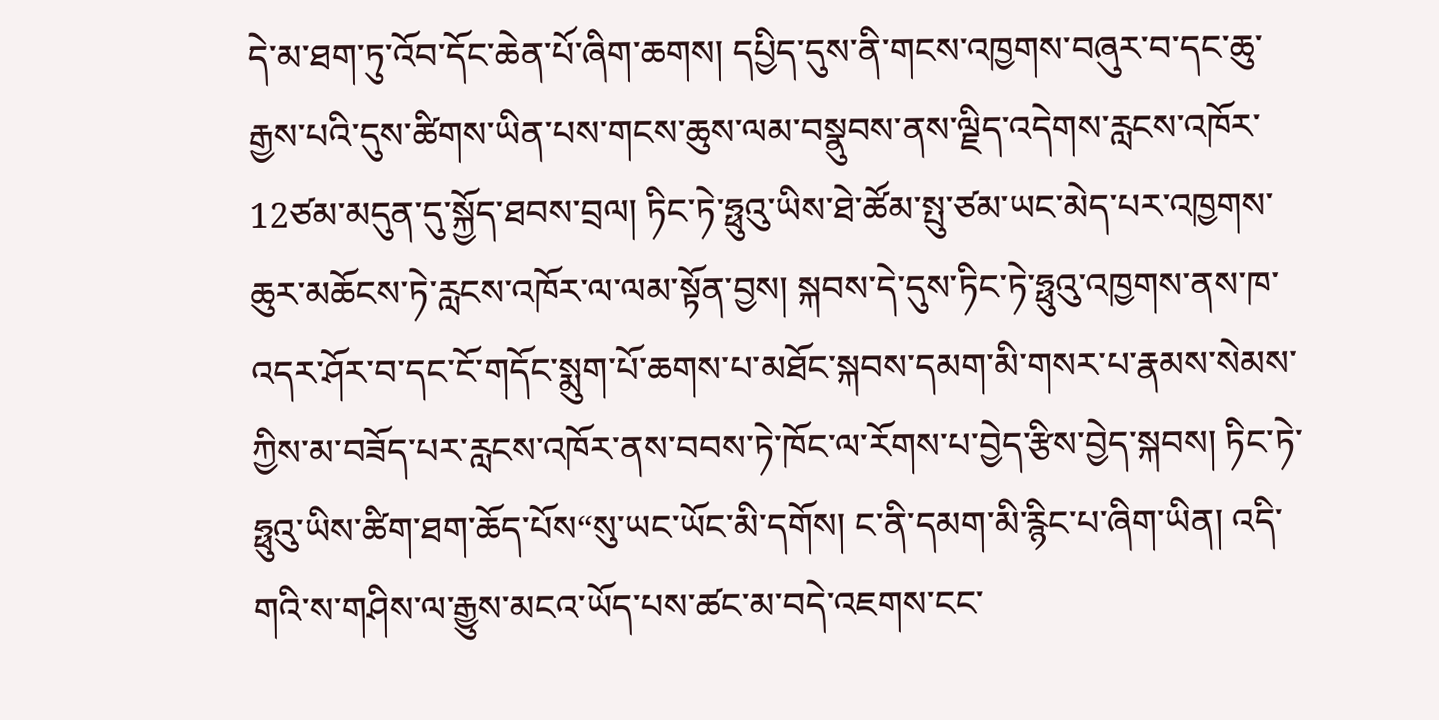དེ་མ་ཐག་ཏུ་འོབ་དོང་ཆེན་པོ་ཞིག་ཆགས། དཔྱིད་དུས་ནི་གངས་འཁྱགས་བཞུར་བ་དང་ཆུ་རྒྱས་པའི་དུས་ཚིགས་ཡིན་པས་གངས་ཆུས་ལམ་བསྣུབས་ནས་ལྗིད་འདེགས་རླངས་འཁོར་12ཙམ་མདུན་དུ་སྐྱོད་ཐབས་བྲལ། ཏིང་ཏེ་ཧྥུའུ་ཡིས་ཐེ་ཚོམ་སྤུ་ཙམ་ཡང་མེད་པར་འཁྱགས་ཆུར་མཆོངས་ཏེ་རླངས་འཁོར་ལ་ལམ་སྟོན་བྱས། སྐབས་དེ་དུས་ཏིང་ཏེ་ཧྥུའུ་འཁྱགས་ནས་ཁ་འདར་ཤོར་བ་དང་ངོ་གདོང་སྨུག་པོ་ཆགས་པ་མཐོང་སྐབས་དམག་མི་གསར་པ་རྣམས་སེམས་ཀྱིས་མ་བཟོད་པར་རླངས་འཁོར་ནས་བབས་ཏེ་ཁོང་ལ་རོགས་པ་བྱེད་རྩིས་བྱེད་སྐབས། ཏིང་ཏེ་ཧྥུའུ་ཡིས་ཚིག་ཐག་ཆོད་པོས“སུ་ཡང་ཡོང་མི་དགོས། ང་ནི་དམག་མི་རྙིང་པ་ཞིག་ཡིན། འདི་གའི་ས་གཤིས་ལ་རྒྱུས་མངའ་ཡོད་པས་ཚང་མ་བདེ་འཇགས་ངང་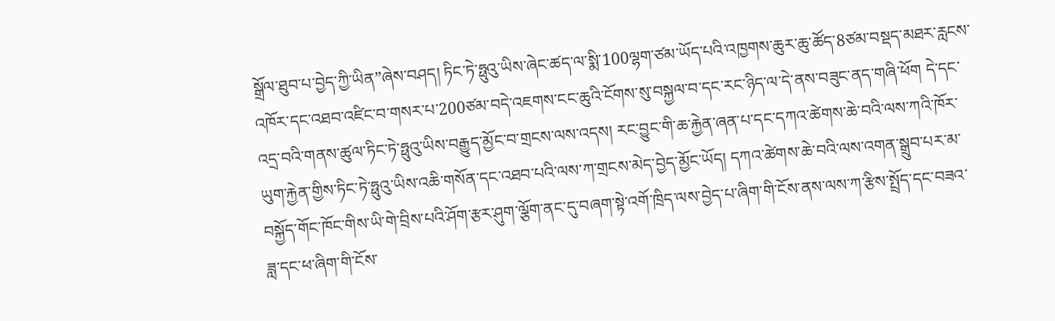སྒྲོལ་ཐུབ་པ་བྱེད་ཀྱི་ཡིན”ཞེས་བཤད། ཏིང་ཏེ་ཧྥུའུ་ཡིས་ཞེང་ཚད་ལ་སྨི་100ལྷག་ཙམ་ཡོད་པའི་འཁྱགས་ཆུར་ཆུ་ཚོད་8ཙམ་བསྡད་མཐར་རླངས་འཁོར་དང་འཐབ་འཛིང་བ་གསར་པ་200ཙམ་བདེ་འཇགས་ངང་ཆུའི་ངོགས་སུ་བསྐྱལ་བ་དང་རང་ཉིད་ལ་དེ་ནས་བཟུང་ནད་གཞི་ཕོག དེ་དང་འདྲ་བའི་གནས་ཚུལ་ཏིང་ཏེ་ཧྥུའུ་ཡིས་བརྒྱུད་མྱོང་བ་གྲངས་ལས་འདས། རང་བྱུང་གི་ཆ་རྐྱེན་ཞན་པ་དང་དཀའ་ཚེགས་ཆེ་བའི་ལས་ཀའི་ཁོར་ཡུག་རྐྱེན་གྱིས་ཏིང་ཏེ་ཧྥུའུ་ཡིས་འཆི་གསོན་དང་འཐབ་པའི་ལས་ཀ་གྲངས་མེད་བྱེད་མྱོང་ཡོད། དཀའ་ཚེགས་ཆེ་བའི་ལས་འགན་སྒྲུབ་པར་མ་བསྐྱོད་གོང་ཁོང་གིས་ཡི་གེ་བྲིས་པའི་ཤོག་རྩར་ཤུག་ལྕོག་ནང་དུ་བཞག་སྟེ་འགོ་ཁྲིད་ལས་བྱེད་པ་ཞིག་གི་ངོས་ནས་ལས་ཀ་རྩིས་སྤྲོད་དང་བཟའ་ཟླ་དང་ཕ་ཞིག་གི་ངོས་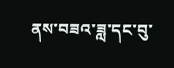ནས་བཟའ་ཟླ་དང་བུ་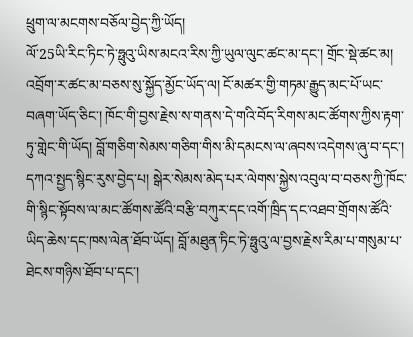ཕྲུག་ལ་མངགས་བཅོལ་བྱེད་ཀྱི་ཡོད།
ལོ་25ཡི་རིང་ཏིང་ཏེ་ཧྥུའུ་ཡིས་མངའ་རིས་ཀྱི་ཡུལ་ལུང་ཚང་མ་དང་། གྲོང་སྡེ་ཚང་མ། འབྲོག་ར་ཚང་མ་བཅས་སུ་སྐྱོད་མྱོང་ཡོད་ལ། ངོ་མཚར་གྱི་གཏམ་རྒྱུད་མང་པོ་ཡང་བཞག་ཡོད་ཅིང་། ཁོང་གི་བྱས་རྗེས་ས་གནས་དེ་གའི་བོད་རིགས་མང་ཚོགས་ཀྱིས་རྟག་ཏུ་གླེང་གི་ཡོད། བློ་གཅིག་སེམས་གཅིག་གིས་མི་དམངས་ལ་ཞབས་འདེགས་ཞུ་བ་དང་། དཀའ་སྤྱད་སྙིང་རུས་བྱེད་པ། སྒེར་སེམས་མེད་པར་ལེགས་སྐྱེས་འབུལ་བ་བཅས་ཀྱི་ཁོང་གི་སྙིང་སྟོབས་ལ་མང་ཚོགས་ཚོའི་བརྩི་བཀུར་དང་འགོ་ཁྲིད་དང་འཐབ་གྲོགས་ཚོའི་ཡིད་ཆེས་དང་ཁས་ལེན་ཐོབ་ཡོད། བློ་མཐུན་ཏིང་ཏེ་ཧྥུའུ་ལ་བྱས་རྗེས་རིམ་པ་གསུམ་པ་ཐེངས་གཉིས་ཐོབ་པ་དང་།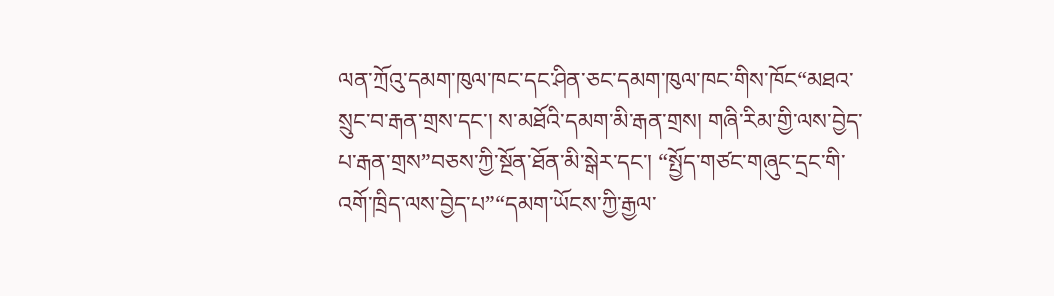ལན་ཀྲོའུ་དམག་ཁུལ་ཁང་དང་ཤིན་ཅང་དམག་ཁུལ་ཁང་གིས་ཁོང“མཐའ་སྲུང་བ་རྒན་གྲས་དང་། ས་མཐོའི་དམག་མི་རྒན་གྲས། གཞི་རིམ་གྱི་ལས་བྱེད་པ་རྒན་གྲས”བཅས་ཀྱི་སྔོན་ཐོན་མི་སྒེར་དང་། “སྤྱོད་གཙང་གཞུང་དྲང་གི་འགོ་ཁྲིད་ལས་བྱེད་པ”“དམག་ཡོངས་ཀྱི་རྒྱལ་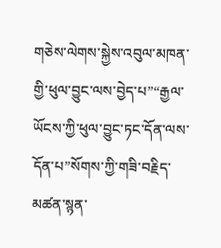གཅེས་ལེགས་སྐྱེས་འབུལ་མཁན་གྱི་ཕུལ་བྱུང་ལས་བྱེད་པ”“རྒྱལ་ཡོངས་ཀྱི་ཕུལ་བྱུང་ཏང་དོན་ལས་དོན་པ”སོགས་ཀྱི་གཟི་བརྗིད་མཚན་སྙན་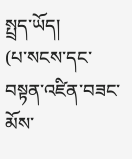སྤྲད་ཡོད།
(པ་སངས་དང་བསྟན་འཛིན་བཟང་མོས་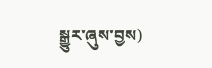སྒྱུར་ཞུས་བྱས)